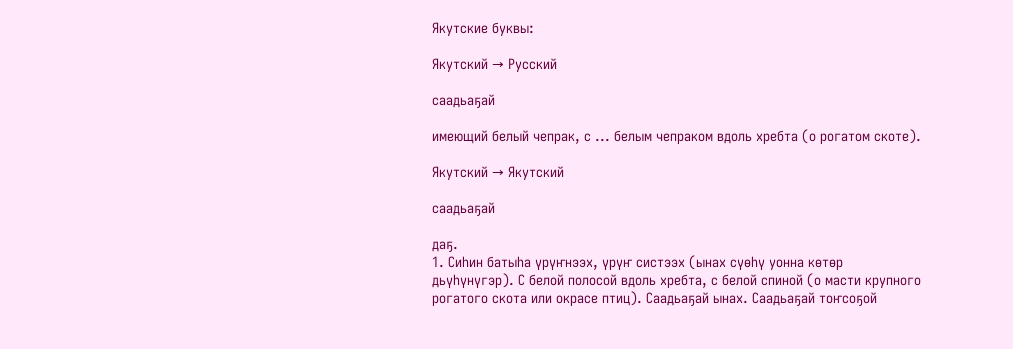Якутские буквы:

Якутский → Русский

саадьаҕай

имеющий белый чепрак, с ... белым чепраком вдоль хребта (о рогатом скоте).

Якутский → Якутский

саадьаҕай

даҕ.
1. Сиһин батыһа үрүҥнээх, үрүҥ систээх (ынах сүөһү уонна көтөр дьүһүнүгэр). С белой полосой вдоль хребта, с белой спиной (о масти крупного рогатого скота или окрасе птиц). Саадьаҕай ынах. Саадьаҕай тоҥсоҕой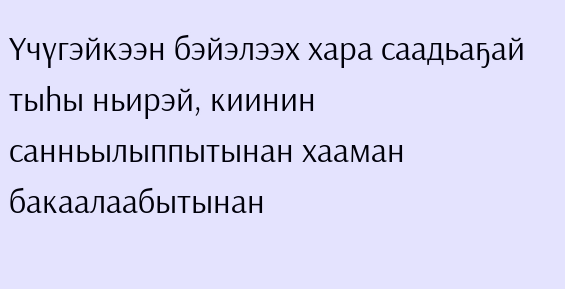Үчүгэйкээн бэйэлээх хара саадьаҕай тыһы ньирэй, киинин санньылыппытынан хааман бакаалаабытынан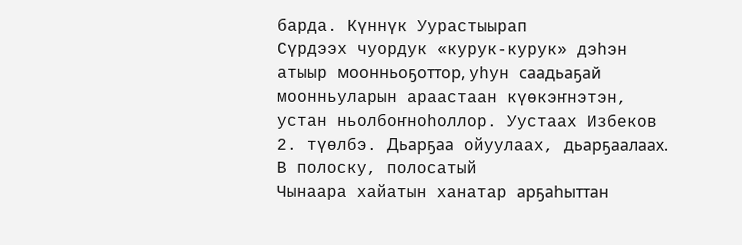барда. Күннүк Уурастыырап
Сүрдээх чуордук «курук-курук» дэһэн атыыр моонньоҕоттор, уһун саадьаҕай моонньуларын араастаан күөкэҥнэтэн, устан ньолбоҥноһоллор. Уустаах Избеков
2. түөлбэ. Дьарҕаа ойуулаах, дьарҕаалаах. В полоску, полосатый
Чынаара хайатын ханатар арҕаһыттан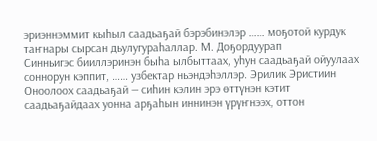эриэннэммит кыһыл саадьаҕай бэрэбинэлэр …… моҕотой курдук таҥнары сырсан дьулугураһаллар. М. Доҕордуурап
Синньигэс бииллэринэн быһа ылбыттаах, уһун саадьаҕай ойуулаах соннорун кэппит, …… узбектар ньэндэһэллэр. Эрилик Эристиин
Оноолоох саадьаҕай — сиһин кэлин эрэ өттүнэн кэтит саадьаҕайдаах уонна арҕаһын иннинэн үрүҥнээх, оттон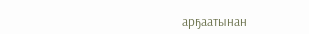арҕаатынан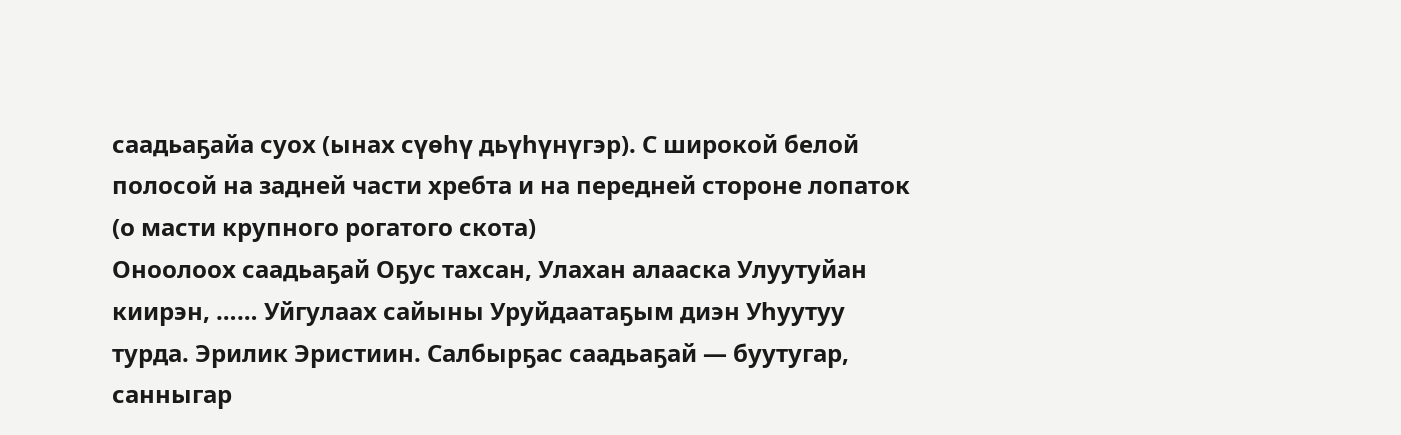саадьаҕайа суох (ынах сүөһү дьүһүнүгэр). С широкой белой полосой на задней части хребта и на передней стороне лопаток (о масти крупного рогатого скота)
Оноолоох саадьаҕай Оҕус тахсан, Улахан алааска Улуутуйан киирэн, …… Уйгулаах сайыны Уруйдаатаҕым диэн Уһуутуу турда. Эрилик Эристиин. Салбырҕас саадьаҕай — буутугар, санныгар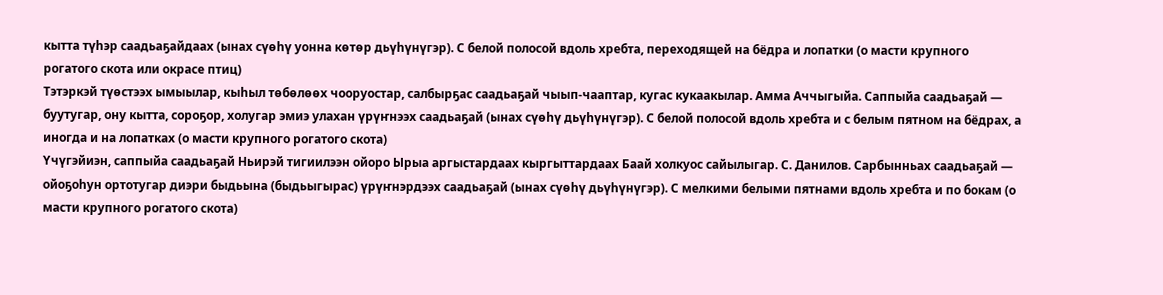кытта түһэр саадьаҕайдаах (ынах сүөһү уонна көтөр дьүһүнүгэр). С белой полосой вдоль хребта, переходящей на бёдра и лопатки (о масти крупного рогатого скота или окрасе птиц)
Тэтэркэй түөстээх ымыылар, кыһыл төбөлөөх чооруостар, салбырҕас саадьаҕай чыып-чааптар, кугас кукаакылар. Амма Аччыгыйа. Саппыйа саадьаҕай — буутугар, ону кытта, сороҕор, холугар эмиэ улахан үрүҥнээх саадьаҕай (ынах сүөһү дьүһүнүгэр). С белой полосой вдоль хребта и с белым пятном на бёдрах, а иногда и на лопатках (о масти крупного рогатого скота)
Үчүгэйиэн, саппыйа саадьаҕай Ньирэй тигиилээн ойоро Ырыа аргыстардаах кыргыттардаах Баай холкуос сайылыгар. С. Данилов. Сарбынньах саадьаҕай — ойоҕоһун ортотугар диэри быдьына (быдьыгырас) үрүҥнэрдээх саадьаҕай (ынах сүөһү дьүһүнүгэр). С мелкими белыми пятнами вдоль хребта и по бокам (о масти крупного рогатого скота)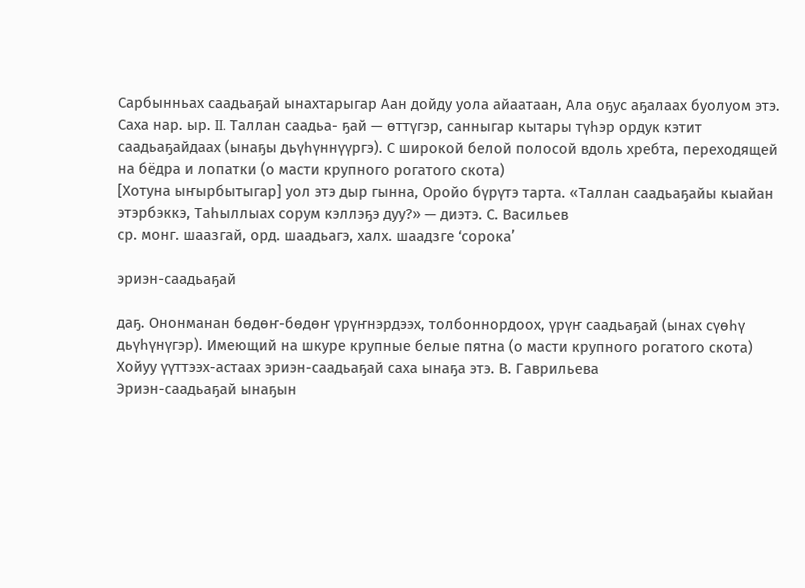Сарбынньах саадьаҕай ынахтарыгар Аан дойду уола айаатаан, Ала оҕус аҕалаах буолуом этэ. Саха нар. ыр. II. Таллан саадьа- ҕай — өттүгэр, санныгар кытары түһэр ордук кэтит саадьаҕайдаах (ынаҕы дьүһүннүүргэ). С широкой белой полосой вдоль хребта, переходящей на бёдра и лопатки (о масти крупного рогатого скота)
[Хотуна ыҥырбытыгар] уол этэ дыр гынна, Оройо бүрүтэ тарта. «Таллан саадьаҕайы кыайан этэрбэккэ, Таһыллыах сорум кэллэҕэ дуу?» — диэтэ. С. Васильев
ср. монг. шаазгай, орд. шаадьагэ, халх. шаадзге ‘сорока’

эриэн-саадьаҕай

даҕ. Ононманан бөдөҥ-бөдөҥ үрүҥнэрдээх, толбоннордоох, үрүҥ саадьаҕай (ынах сүөһү дьүһүнүгэр). Имеющий на шкуре крупные белые пятна (о масти крупного рогатого скота)
Хойуу үүттээх-астаах эриэн-саадьаҕай саха ынаҕа этэ. В. Гаврильева
Эриэн-саадьаҕай ынаҕын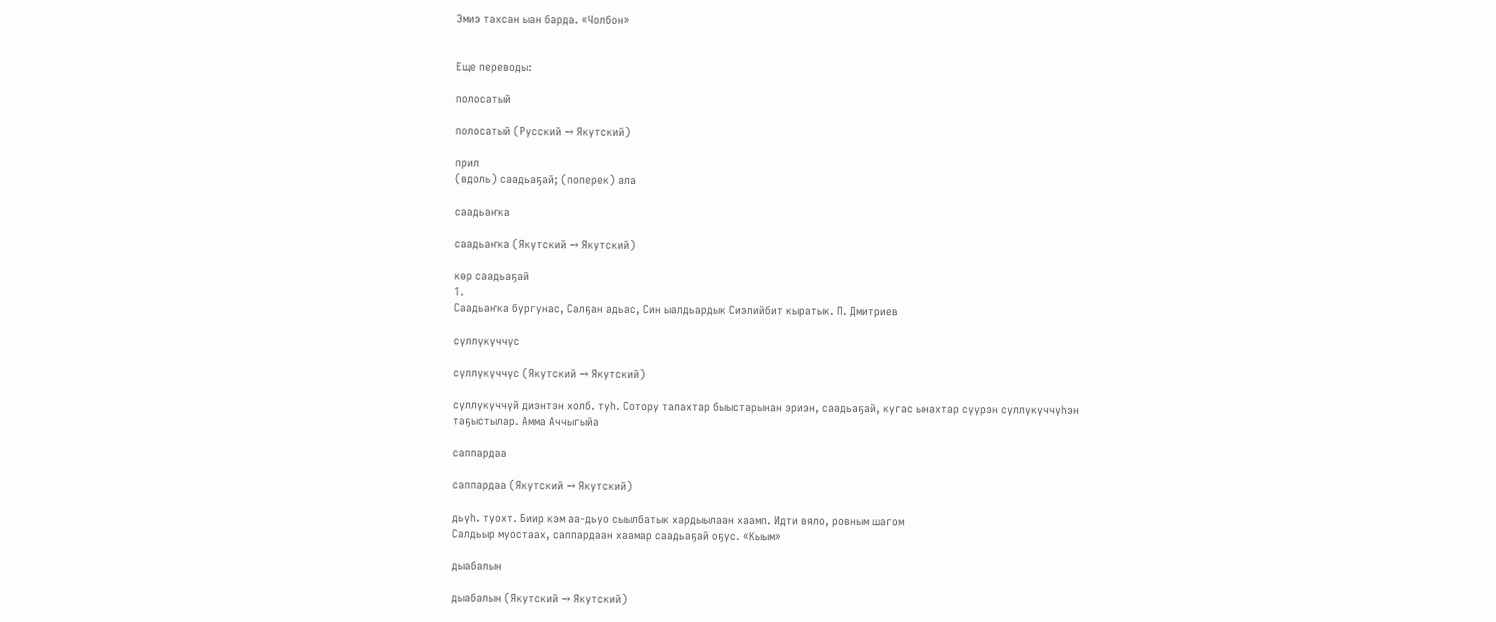Эмиэ тахсан ыан барда. «Чолбон»


Еще переводы:

полосатый

полосатый (Русский → Якутский)

прил
(вдоль) саадьаҕай; (поперек) ала

саадьаҥка

саадьаҥка (Якутский → Якутский)

көр саадьаҕай
1.
Саадьаҥка бургунас, Салҕан адьас, Син ыалдьардык Сиэлийбит кыратык. П. Дмитриев

сүллүкүччүс

сүллүкүччүс (Якутский → Якутский)

сүллүкүччүй диэнтэн холб. туһ. Сотору талахтар быыстарынан эриэн, саадьаҕай, кугас ынахтар сүүрэн сүллүкүччүһэн таҕыстылар. Амма Аччыгыйа

саппардаа

саппардаа (Якутский → Якутский)

дьүһ. туохт. Биир кэм аа-дьуо сыылбатык хардыылаан хаамп. Идти вяло, ровным шагом
Салдьыр муостаах, саппардаан хаамар саадьаҕай оҕус. «Кыым»

дыабалын

дыабалын (Якутский → Якутский)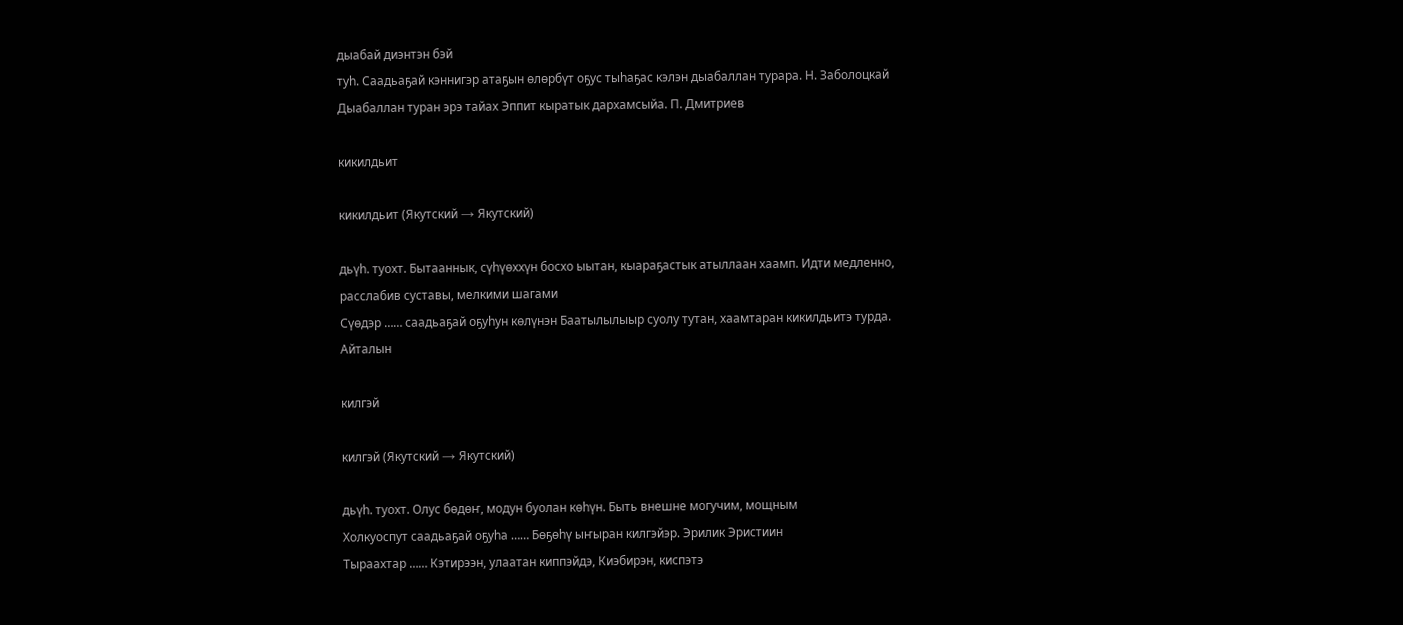дыабай диэнтэн бэй
туһ. Саадьаҕай кэннигэр атаҕын өлөрбүт оҕус тыһаҕас кэлэн дыабаллан турара. Н. Заболоцкай
Дыабаллан туран эрэ тайах Эппит кыратык дархамсыйа. П. Дмитриев

кикилдьит

кикилдьит (Якутский → Якутский)

дьүһ. туохт. Бытааннык, сүһүөххүн босхо ыытан, кыараҕастык атыллаан хаамп. Идти медленно, расслабив суставы, мелкими шагами
Сүөдэр …… саадьаҕай оҕуһун көлүнэн Баатылылыыр суолу тутан, хаамтаран кикилдьитэ турда. Айталын

килгэй

килгэй (Якутский → Якутский)

дьүһ. туохт. Олус бөдөҥ, модун буолан көһүн. Быть внешне могучим, мощным
Холкуоспут саадьаҕай оҕуһа …… Бөҕөһү ыҥыран килгэйэр. Эрилик Эристиин
Тыраахтар …… Кэтирээн, улаатан киппэйдэ, Киэбирэн, киспэтэ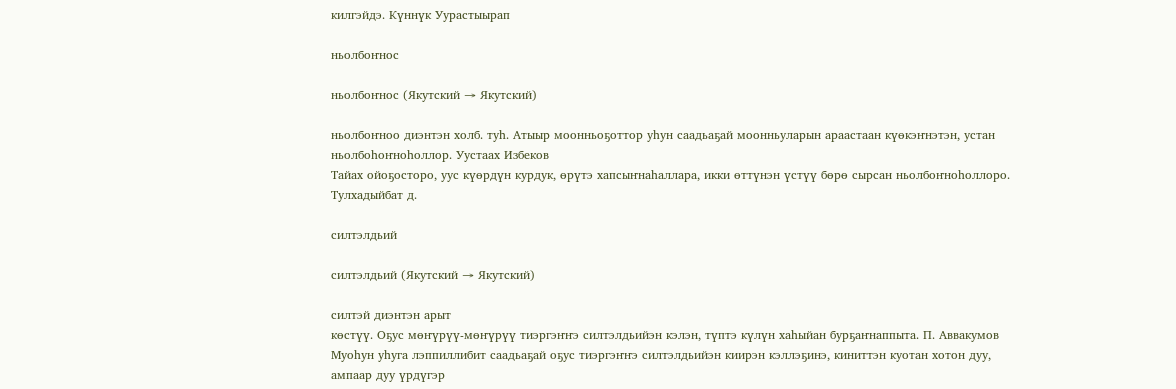килгэйдэ. Күннүк Уурастыырап

ньолбоҥнос

ньолбоҥнос (Якутский → Якутский)

ньолбоҥноо диэнтэн холб. туһ. Атыыр моонньоҕоттор уһун саадьаҕай моонньуларын араастаан күөкэҥнэтэн, устан ньолбоһоҥноһоллор. Уустаах Избеков
Тайах ойоҕосторо, уус күөрдүн курдук, өрүтэ хапсыҥнаһаллара, икки өттүнэн үстүү бөрө сырсан ньолбоҥноһоллоро. Тулхадыйбат д.

силтэлдьий

силтэлдьий (Якутский → Якутский)

силтэй диэнтэн арыт
көстүү. Оҕус мөҥүрүү-мөҥүрүү тиэргэҥҥэ силтэлдьийэн кэлэн, түптэ күлүн хаһыйан бурҕаҥнаппыта. П. Аввакумов
Муоһун уһуга лэппиллибит саадьаҕай оҕус тиэргэҥҥэ силтэлдьийэн киирэн кэллэҕинэ, киниттэн куотан хотон дуу, ампаар дуу үрдүгэр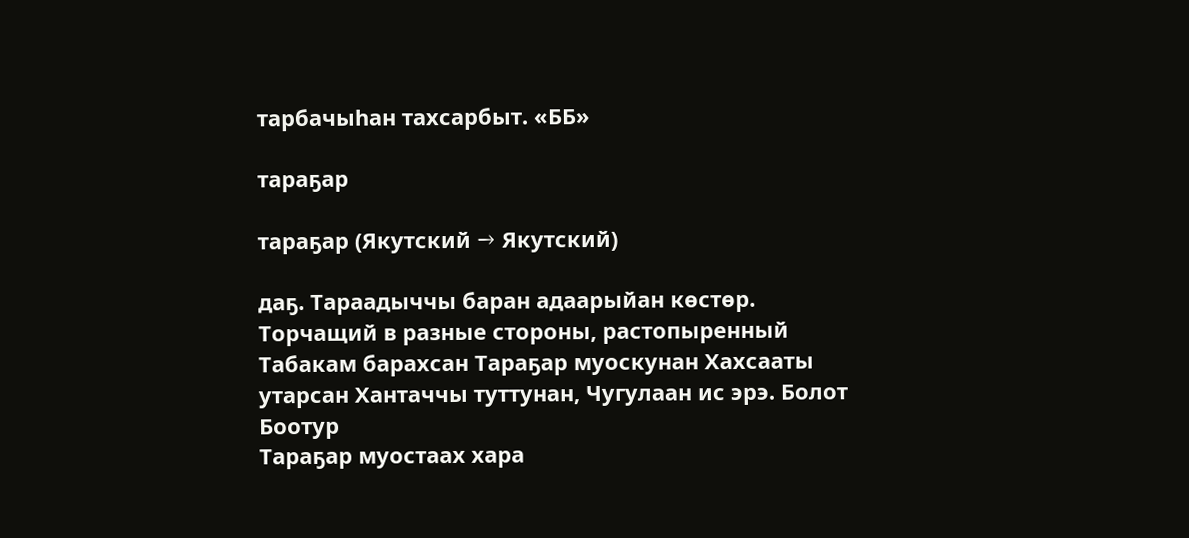тарбачыһан тахсарбыт. «ББ»

тараҕар

тараҕар (Якутский → Якутский)

даҕ. Тараадыччы баран адаарыйан көстөр. Торчащий в разные стороны, растопыренный
Табакам барахсан Тараҕар муоскунан Хахсааты утарсан Хантаччы туттунан, Чугулаан ис эрэ. Болот Боотур
Тараҕар муостаах хара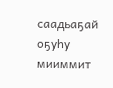саадьаҕай оҕуһу мииммит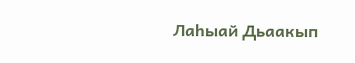Лаһыай Дьаакып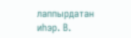лаппырдатан иһэр. В.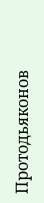Протодьяконов